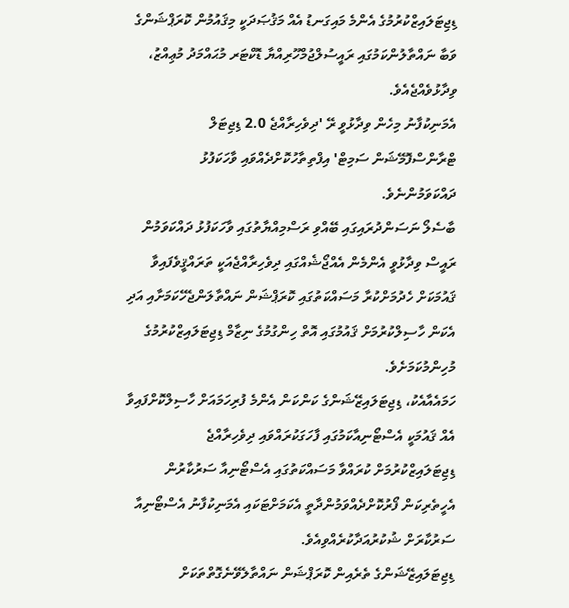ޑިޖިޓަލައިޒްކުރުމުގެ އެންމެ މައިގަނޑު އެއް މަޤުޞަދަކީ މިޤައުމުން ކޮރަޕްޝަންގެ ވަބާ ނައްތާލުންކަމުގައި ރައީސުލްޖުމްހޫރިއްޔާ ޑޮކްޓަރ މުޙައްމަދު މުޢިއްޒު، ވިދާޅުވެއްޖެއެވެ.
އެމަނިކުފާނު މިހެން ވިދާޅުވީ ރޭ 'ދިވެހިރާއްޖެ 2.0 ޑިޖިޓަލް ޓްރާންސްފޮމޭޝަން ސަމިޓް' އިފްތިތާހުކޮށްދެއްވައި ވާހަކަފުޅު ދައްކަވަމުންނެވެ.
ބާސެލޯ ނަސަންދުރައިގައި ބޭއްވި ރަސްމިއްޔާތުގައި ވާހަކަފުޅު ދައްކަވަމުން ރައީސް ވިދާޅުވީ އެންމެން އެއްޖޯޝެއްގައި ދިވެހިރާއްޖެއަކީ ތަރައްޤީވެފައިވާ ޤައުމަކަށް ހެދުމަށްކުރާ މަސައްކަތުގައި ކޮރަޕްޝަން ނައްތާލަންޖެހޭކަމަށާއި އަދި އެކަން ހާސިލްކުރުމަށް ޤައުމުގައި އޮތް ހިންގުމުގެ ނިޒާމް ޑިޖިޓަލައިޒްކުރުމުގެ މުހިންމުކަމަށެވެ.
ހަމައެއާއެކު، ޑިޖިޓަލައިޒޭޝަންގެ ކަންކަން އެންމެ ފުރިހަމައަށް ހާސިލްކޮށްފައިވާ އެއް ޤައުމަކީ އެސްޓޯނިއާކަމުގައި ފާހަގަކުރައްވައި ދިވެހިރާއްޖެ ޑިޖިޓަލައިޒްކުރުމަށް ކުރައްވާ މަސައްކަތުގައި އެސްޓޯނިއާ ސަރުކާރުން އެހީތެރިކަން ފޯރުކޮށްދެއްވަމުންދާތީ އެކަމަށްޓަކައި އެމަނިކުފާނު އެސްޓޯނިއާ ސަރުކާރަށް ޝުކުރުއަދާކުރެއްވިއެވެ.
ޑިޖިޓަލައިޒޭޝަންގެ ތެރެއިން ކޮރަޕްޝަން ނައްތާލެވޭނެގޮތްތަކަށް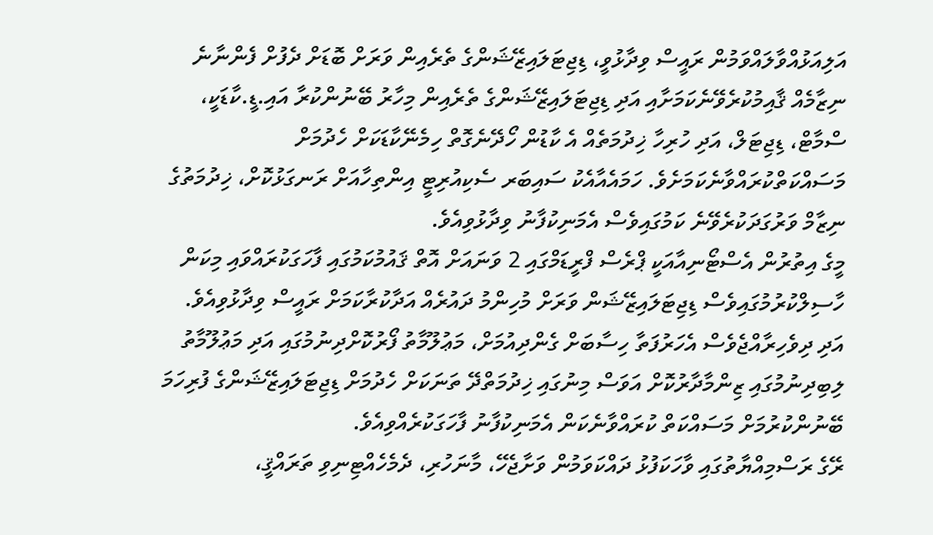އަލިއަޅުއްވާލައްވަމުން ރައީސް ވިދާޅުވީ، ޑިޖިޓަލައިޒޭޝަންގެ ތެރެއިން ވަރަށް ބޮޑަށް ދެފުށް ފެންނާނެ ނިޒާމެއް ޤާއިމުކުރެވޭނެކަމަށާއި އަދި ޑިޖިޓަލައިޒޭޝަންގެ ތެރެއިން މިހާރު ބޭނުންކުރާ އައި.ޑީ.ކާޑަކީ، ސްމާޓް، ޑިޖިޓަލް، އަދި ހުރިހާ ޚިދުމަތެއް އެ ކާޑުން ހޯދޭނެގޮތް ހިމެނޭކާޑަކަށް ހެދުމަށް މަސައްކަތްކުރައްވާނެކަމަށެވެ. ހަމައެއާއެކު ސައިބަރ ސެކިއުރިޓީ އިންތިހާއަށް ރަނގަޅުކޮށް، ޚިދުމަތުގެ ނިޒާމް ވަރުގަދަކުރެވޭނެ ކަމުގައިވެސް އެމަނިކުފާނު ވިދާޅުވިއެވެ.
މީގެ އިތުރުން އެސްޓޯނިއާއަކީ ޕްރެސް ފްރީޑަމްގައި 2 ވަނައަށް އޮތް ޤައުމުކަމުގައި ފާހަގަކުރައްވައި މިކަން ހާސިލްކުރުމުގައިވެސް ޑިޖިޓަލައިޒޭޝަން ވަރަށް މުހިންމު ދައުރެއް އަދާކުރާކަމަށް ރައީސް ވިދާޅުވިއެވެ. އަދި ދިވެހިރާއްޖެވެސް އެހަރުފަތާ ހިސާބަށް ގެންދިއުމަށް، މަޢުލޫމާތު ފޯރުކޮށްދިނުމުގައި އަދި މަޢުލޫމާތު ލިބިދިނުމުގައި ޒިންމާދާރުކޮށް އަވަސް މިނުގައި ޚިދުމަތްދޭ ތަނަކަށް ހެދުމަށް ޑިޖިޓަލައިޒޭޝަންގެ ފުރިހަމަ ބޭނުންކުރުމަށް މަސައްކަތް ކުރައްވާނެކަން އެމަނިކުފާނު ފާހަގަކުރެއްވިއެވެ.
ރޭގެ ރަސްމިއްޔާތުގައި ވާހަކަފުޅު ދައްކަވަމުން ވަށާޖެހޭ، މާނަހުރި، ދެމެހެއްޓިނިވި ތަރައްޤީ،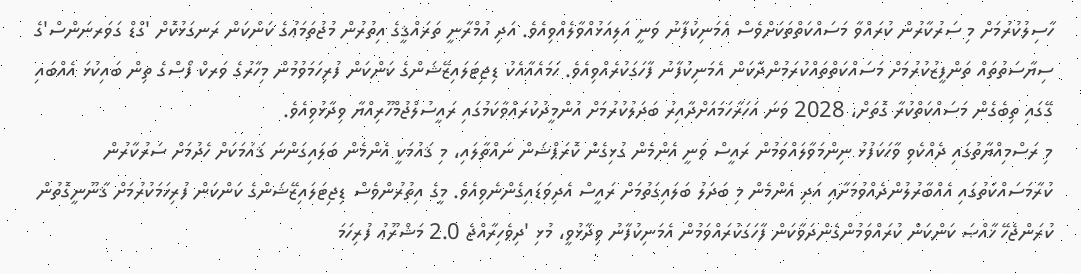ހާސިލުކުރުމަށް މި ސަރުކާރުން ކުރައްވާ މަސައްކަތްތަކަށްވެސް އެމަނިކުފާނު ވަނީ އަލިއަޅުއްވާލެއްވިއެވެ. އަދި އުމްރާނީ ތަރައްޤީގެ އިތުރުން މުޖުތަމަޢުގެ ކަންކަން ރަނގަޅުކޮށް 'ގްޑް ގަވަރނަންސް'ގެ ސިޔާސަތުތައް ތަންފީޒުކުރުމަށް މަސައްކަތްތައްކުރަމުންދާކަން އެމަނިކުފާނު ފާހަގަކުރެއްވިއެވެ. ހަމައެއާއެކު ޑިޖިޓަލައިޒޭޝަންގެ ކަންކަން ފުރިހަމަވުމުން މިހާރުގެ ވަރކް ފޯސްގެ ތިން ބައިކުޅަ އެއްބައި ގޭގައި ތިބެގެން މަސައްކަތްކުރާ ގޮތަށް، 2028 ވަނަ އަހަރާހަމައަށްދާއިރު ބަދަލުކުރުމަށް އުންމީދުކުރައްވާކަމުގައި ރައީސުލްޖުމްހޫރިއްޔާ ވިދާޅުވިއެވެ.
މި ރަސްމިއްޔާތުގައި ދެއްކެވި ވާހަކަފުޅު ނިންމަވާލައްވަމުން ރައީސް ވަނީ އެންމެން ގުޅިގެން ކޮރަޕްޝަން ނައްތާލައި، މި ޤައުމަކީ އެންމެން ބަލައިގަންނަ ޤައުމަކަށް ހެދުމަށް ސަރުކާރުން ކުރާމަސައްކަތުގައި އެއްބާރުލުންދެއްވުމަށާއި އަދި އެންމެން މި ބަދަލު ބަލައިގަތުމަށް ރައީސް އެދިވަޑައިގެންނެވިއެވެ. މީގެ އިތުރުންވެސް ޑިޖިޓަލައިޒޭޝަންގެ ކަންކަން ފުރިހަމަކުރުމަށް ޤާނޫނީގޮތުން ކުރަންޖެހޭ ޚާއްޞަ ކަންކަން ކުރައްވަމުންގެންދަވާކަން ފާހަގަކުރައްވަމުން އެމަނިކުފާނު ވިދާޅުވީ، މުޅި 'ދިވެހިރާއްޖެ 2.0 މަޝްރޫޢު ފުރިހަމަ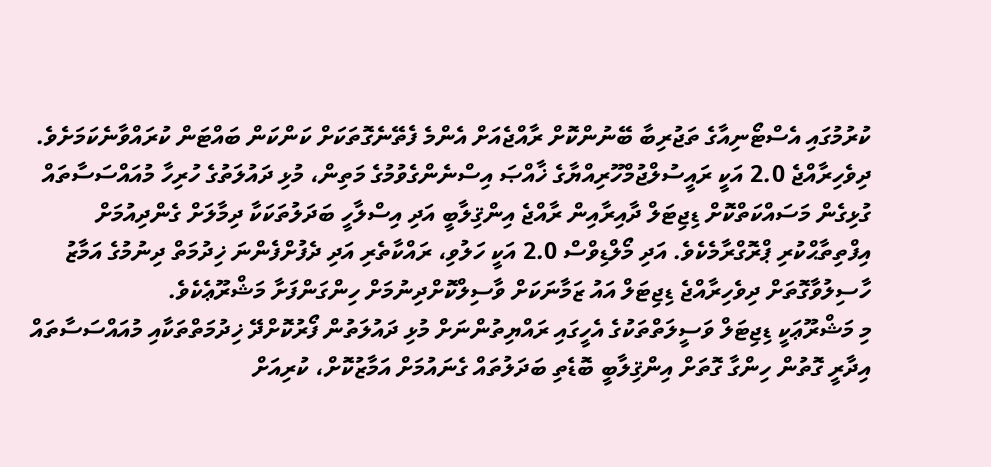ކުރުމުގައި އެސްޓޯނިއާގެ ތަޖުރިބާ ބޭނުންކޮށް ރާއްޖެއަށް އެންމެ ފެތޭނެގޮތަކަށް ކަންކަން ބައްޓަން ކުރައްވާނެކަމަށެވެ.
ދިވެހިރާއްޖެ 2.0 އަކީ ރައީސުލްޖުމްހޫރިއްޔާގެ ޚާއްޞަ އިސްނެންގެވުމުގެ މަތިން، މުޅި ދައުލަތުގެ ހުރިހާ މުއައްސަސާތައް ގުޅިގެން މަސައްކަތްކޮށް ޑިޖިޓަލް ދާއިރާއިން ރާއްޖެ އިންޤިލާބީ އަދި އިސްލާހީ ބަދަލުތަކަކާ ދިމާލަށް ގެންދިއުމަށް އިފްތިތާޙްކުރި ޕްރޮގްރާމެކެވެ. އަދި މޯލްޑިވްސް 2.0 އަކީ ހަލުވި، ރައްކާތެރި އަދި ދެފުށްފެންނަ ޚިދުމަތް ދިނުމުގެ އަމާޒު ހާސިލުވާގޮތަށް ދިވެހިރާއްޖެ ޑިޖިޓަލް އައު ޒަމާނަކަށް ވާސިލްކޮށްދިނުމަށް ހިންގަންފަށާ މަޝްރޫޢެކެވެ.
މި މަޝްރޫޢަކީ ޑިޖިޓަލް ވަސީލަތްތަކުގެ އެހީގައި ރައްޔިތުންނަށް މުޅި ދައުލަތުން ފޯރުކޮށްދޭ ޚިދުމަތްތަކާއި މުއައްސަސާތައް އިދާރީ ގޮތުން ހިންގާ ގޮތަށް އިންޤިލާބީ ބޮޑެތި ބަދަލުތައް ގެނައުމަށް އަމާޒުކޮށް، ކުރިއަށް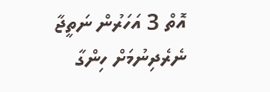އޮތް 3 އަހަރުން ނަތީޖާ ނެރެދިނުމަށް ހިންގާ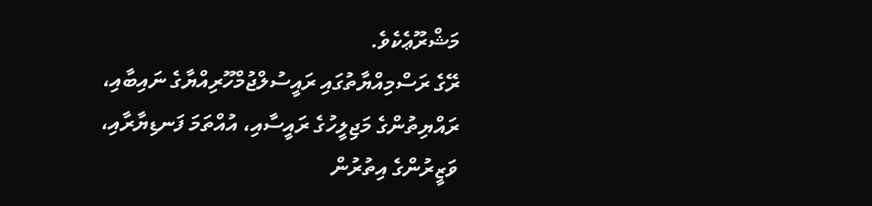މަޝްރޫޢެކެވެ.
ރޭގެ ރަސްމިއްޔާތުގައި ރައީސުލްޖުމްހޫރިއްޔާގެ ނައިބާއި، ރައްޔިތުންގެ މަޖިލީހުގެ ރައީސާއި، އުއްތަމަ ފަނޑިޔާރާއި، ވަޒީރުންގެ އިތުރުން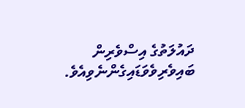ދައުލަތުގެ އިސްވެރިން ބައިވެރިވެވަޑައިގެންނެވިއެވެ.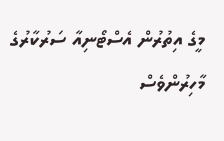މީގެ އިތުރުން އެސްޓޯނިއާ ސަރުކާރުގެ މާހިރުންވެސް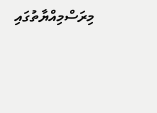މިރަސްމިއްޔާތުގައި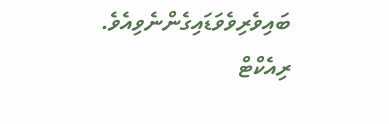ބައިވެރިވެވަޑައިގެންނެވިއެވެ.
ރިއެކްޓް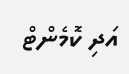އަދި ކޮމެންޓް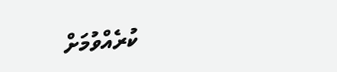ކުރެއްވުމަށް